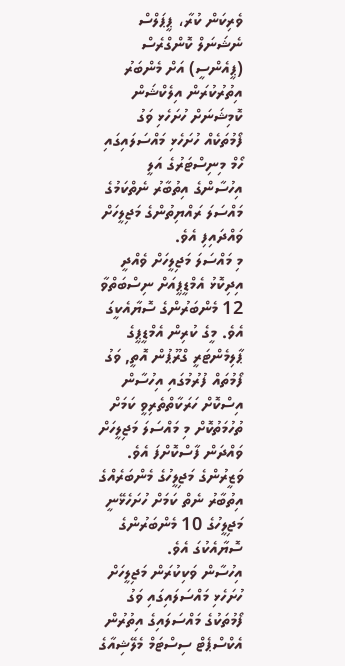ވެރިކަން ކުރާ، ޕީޕަލްސް ނެޝަނަލް ކޮންގްރެސް (ޕީއެންސީ) އަށް މެންބަރު އިތުރުކުރަން އިލެކްޝަން ކޮމިޝަނަށް ހުށަހެޅި ވަގު ފޯމުތަކެއް ހުށަހެޅި މައްސަލައިގައި ހޯމް މިނިސްޓަރުގެ އަލީ އިހުސާންގެ އިތުބާރު ނެތްކަމުގެ މައްސަލަ ރައްޔިތުންގެ މަޖިލީހަށް ވައްދައިފި އެވެ.
މި މައްސަލަ މަޖިލީހަށް ވެއްދީ އިދިކޮޅު އެމްޑީޕީއަށް ނިސްބަތްވާ 12 މެންބަރުންގެ ސޮޔާއެކީގަ އެވެ. މީގެ ކުރިން އެމްޑީޕީގެ ޕާލިމެންޓަރީ ގްރޫޕުން އޮތީ, ވަގު ފޯމުތައް ފުރުމުގައި އިހުސާން އިސްކޮށް ހަރަކާތްތެރިވީ ކަމަށް ތުހުމަތުކޮށް މި މައްސަލަ މަޖިލީހަށް ވައްދަން ފާސްކޮށްފަ އެވެ.
ވަޒީރުންގެ މަޖިލީހުގެ މެންބަރެއްގެ އިތުބާރު ނެތް ކަމަށް ހުށަހެޅޭނީ މަޖިލީހުގެ 10 މެންބަރުންގެ ސޮޔާއެކުގަ އެވެ.
އިހުސާން ވަކިކުރަން މަޖިލީހަށް ހުށަހެޅި މައްސަލައިގައި ވަގު ފޯމުތަކުގެ މައްސަލައިގެ އިތުރުން އެކްސްޕެޓް ސިސްޓަމް މެލޭޝިއާގެ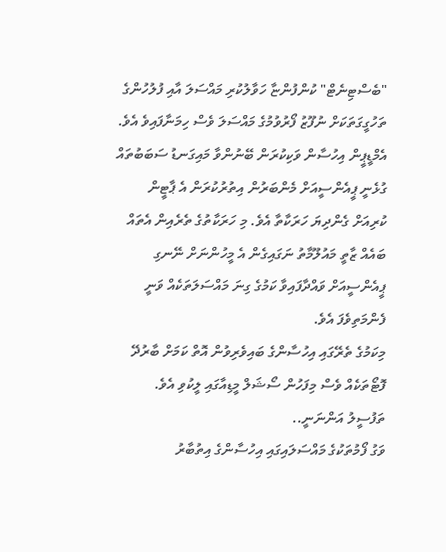"ބެސްޓިނެޓް" ކުންފުންޏާ ހަވާލުކުރި މައްސަލަ އާއި ފުލުހުންގެ ތަހުގީގަތަކަށް ނުފޫޒު ފޯރުވުމުގެ މައްސަލަ ވެސް ހިމަނާފައިވެ އެވެ.
އެމްޑީޕީން އިހުސާން ވަކިކުރަން ބޭނުންވާ މައިގަނޑު ސަބަބުތައް ގުޅެނީ ޕީއެންސީއަށް މެންބަރުން އިތުރުކުރަން އެ ޕާޓީން ކުރިއަށް ގެންދިޔަ ހަރަކާތާ އެވެ. މި ހަރަކާތުގެ ތެރެއިން އެތައް ބައެއް ޒާތީ މައުލޫމާތު ނަގައިގެން އެ މީހުންނަށް ނޭނގި ޕީއެންސީއަށް ވައްދާފައިވާ ކަމުގެ ގިނަ މައްސަލަތަކެއް ވަނީ ފެންމަތިވެފަ އެވެ.
މިކަމުގެ ތެރޭގައި އިހުސާންގެ ބައިވެރިވުން އޮތް ކަމަށް ބާރުދޭ ފޮޓޯތަކެއް ވެސް މިފަހުން ސޯޝަލް މީޑިއާގައި ލީކުވި އެވެ.
ތަފުސީލު އަންނަނީ..
ވަގު ފޯމުތަކުގެ މައްސަލައިގައި އިހުސާންގެ އިތުބާރު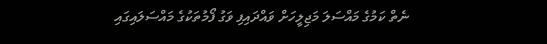ނެތް ކަމުގެ މައްސަލަ މަޖިލީހަށް ވައްދައިފި ވަގު ފޯމުތަކުގެ މައްސަލައިގައި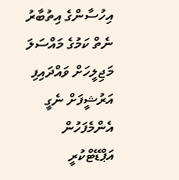އިހުސާންގެ އިތުބާރު ނެތް ކަމުގެ މައްސަލަ މަޖިލީހަށް ވައްދައިފި
އަރުޝީފަށް ނެގީ
އެންމެފަހުން އަޕްޑޭޓްކުރީ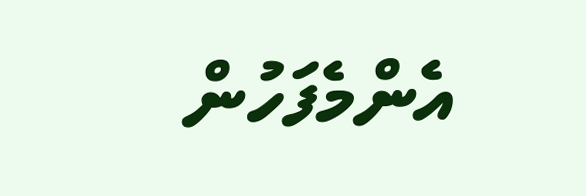އެންމެފަހުން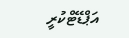އަޕްޑޭޓްކުރީ